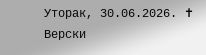Уторак, 30.06.2026. ✝ Верски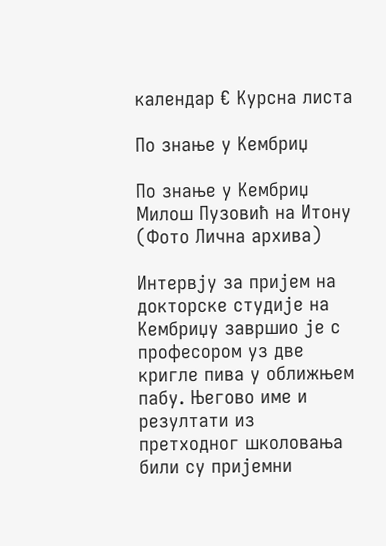календар € Курсна листа

По знање у Кембриџ

По знање у Кембриџ
Милош Пузовић на Итону (Фото Лична архива)

Интервју за пријем на докторске студије на Кембриџу завршио је с професором уз две кригле пива у оближњем пабу. Његово име и резултати из претходног школовања били су пријемни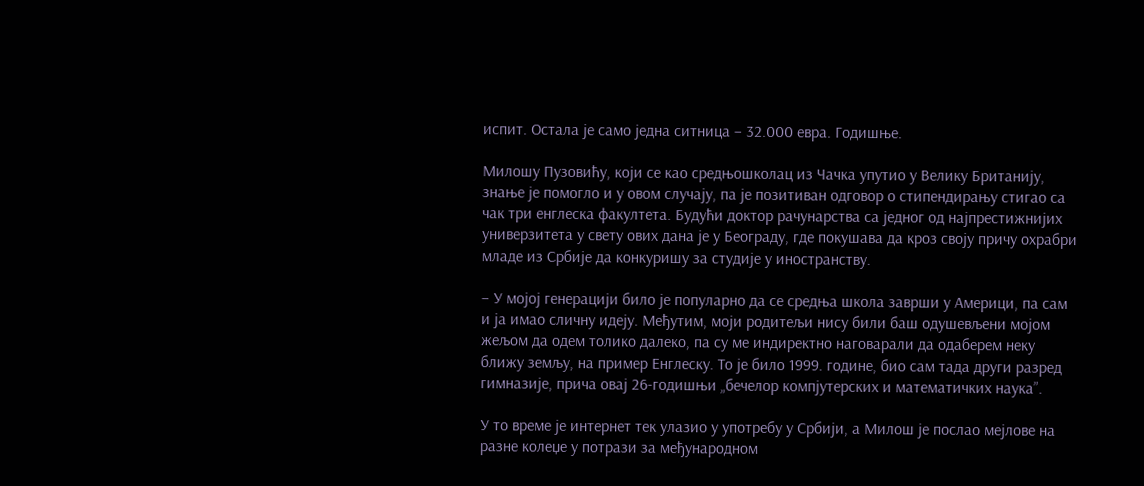испит. Остала је само једна ситница – 32.000 евра. Годишње.

Милошу Пузовићу, који се као средњошколац из Чачка упутио у Велику Британију, знање је помогло и у овом случају, па је позитиван одговор о стипендирању стигао са чак три енглеска факултета. Будући доктор рачунарства са једног од најпрестижнијих универзитета у свету ових дана је у Београду, где покушава да кроз своју причу охрабри младе из Србије да конкуришу за студије у иностранству.

– У мојој генерацији било је популарно да се средња школа заврши у Америци, па сам и ја имао сличну идеју. Међутим, моји родитељи нису били баш одушевљени мојом жељом да одем толико далеко, па су ме индиректно наговарали да одаберем неку ближу земљу, на пример Енглеску. То је било 1999. године, био сам тада други разред гимназије, прича овај 26-годишњи „бечeлор компјутерских и математичких наука”.

У то време је интернет тек улазио у употребу у Србији, а Милош је послао мејлове на разне колеџе у потрази за међународном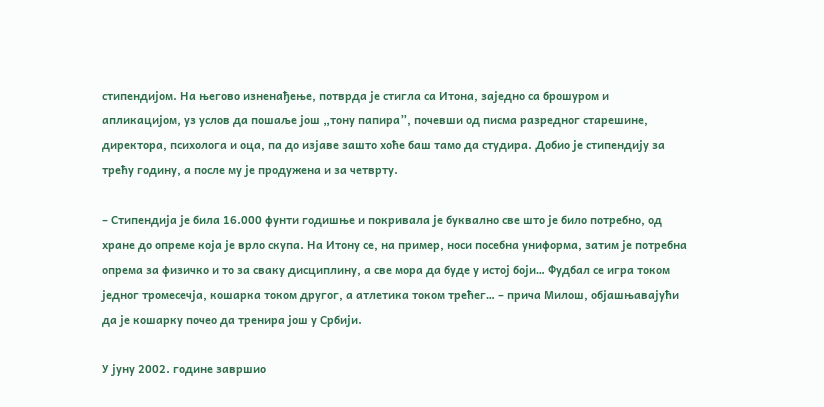стипендијом. На његово изненађење, потврда је стигла са Итона, заједно са брошуром и апликацијом, уз услов да пошаље још „тону папира”, почевши од писма разредног старешине, директора, психолога и оца, па до изјаве зашто хоће баш тамо да студира. Добио је стипендију за трећу годину, а после му је продужена и за четврту.

– Стипендија је била 16.000 фунти годишње и покривала је буквално све што је било потребно, од хране до опреме која је врло скупа. На Итону се, на пример, носи посебна униформа, затим је потребна опрема за физичко и то за сваку дисциплину, а све мора да буде у истој боји… Фудбал се игра током једног тромесечја, кошарка током другог, а атлетика током трећег… – прича Милош, објашњавајући да је кошарку почео да тренира још у Србији.

У јуну 2002. године завршио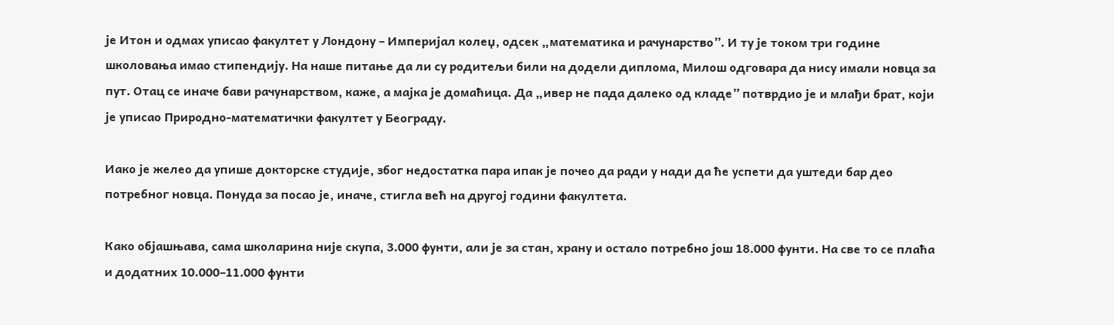је Итон и одмах уписао факултет у Лондону – Империјал колеџ, одсек „математика и рачунарство”. И ту је током три године школовања имао стипендију. На наше питање да ли су родитељи били на додели диплома, Милош одговара да нису имали новца за пут. Отац се иначе бави рачунарством, каже, а мајка је домаћица. Да „ивер не пада далеко од кладе” потврдио је и млађи брат, који је уписао Природно-математички факултет у Београду.

Иако је желео да упише докторске студије, због недостатка пара ипак је почео да ради у нади да ће успети да уштеди бар део потребног новца. Понуда за посао је, иначе, стигла већ на другој години факултета.

Како објашњава, сама школарина није скупа, 3.000 фунти, али је за стан, храну и остало потребно још 18.000 фунти. На све то се плаћа и додатних 10.000–11.000 фунти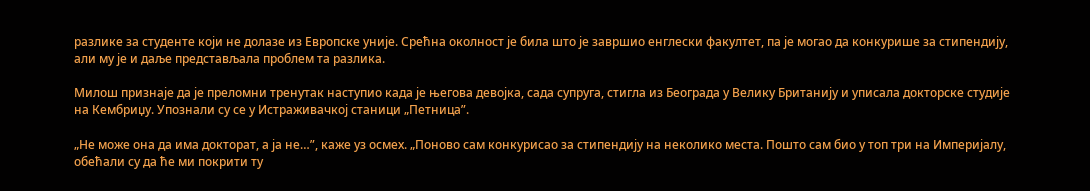разлике за студенте који не долазе из Европске уније. Срећна околност је била што је завршио енглески факултет, па је могао да конкурише за стипендију, али му је и даље представљала проблем та разлика.

Милош признаје да је преломни тренутак наступио када је његова девојка, сада супруга, стигла из Београда у Велику Британију и уписала докторске студије на Кембриџу. Упознали су се у Истраживачкој станици „Петница”.

„Не може она да има докторат, а ја не…”, каже уз осмех. „Поново сам конкурисао за стипендију на неколико места. Пошто сам био у топ три на Империјалу, обећали су да ће ми покрити ту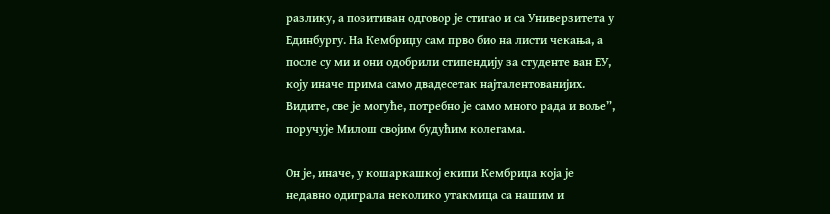разлику, а позитиван одговор је стигао и са Универзитета у Единбургу. На Кембриџу сам прво био на листи чекања, а после су ми и они одобрили стипендију за студенте ван ЕУ, коју иначе прима само двадесетак најталентованијих. Видите, све је могуће, потребно је само много рада и воље”, поручује Милош својим будућим колегама.

Он је, иначе, у кошаркашкој екипи Кембриџа која је недавно одиграла неколико утакмица са нашим и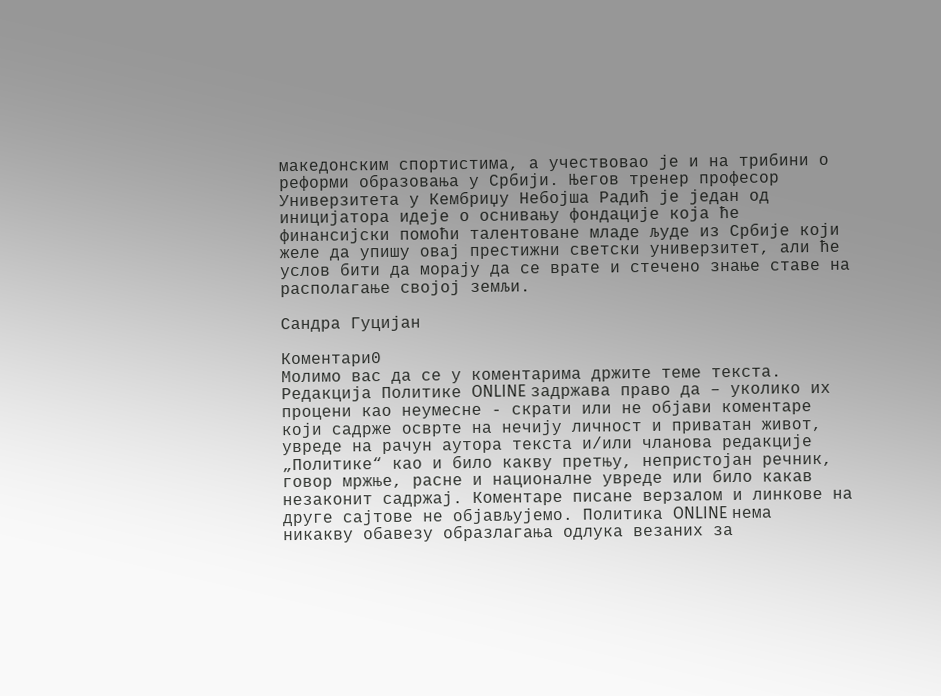македонским спортистима, а учествовао је и на трибини о реформи образовања у Србији. Његов тренер професор Универзитета у Кембриџу Небојша Радић је један од иницијатора идеје о оснивању фондације која ће финансијски помоћи талентоване младе људе из Србије који желе да упишу овај престижни светски универзитет, али ће услов бити да морају да се врате и стечено знање ставе на располагање својој земљи.

Сандра Гуцијан

Коментари0
Молимо вас да се у коментарима држите теме текста. Редакција Политике ONLINE задржава право да – уколико их процени као неумесне - скрати или не објави коментаре који садрже осврте на нечију личност и приватан живот, увреде на рачун аутора текста и/или чланова редакције „Политике“ као и било какву претњу, непристојан речник, говор мржње, расне и националне увреде или било какав незаконит садржај. Коментаре писане верзалом и линкове на друге сајтове не објављујемо. Политика ONLINE нема никакву обавезу образлагања одлука везаних за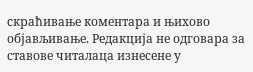скраћивање коментара и њихово објављивање. Редакција не одговара за ставове читалаца изнесене у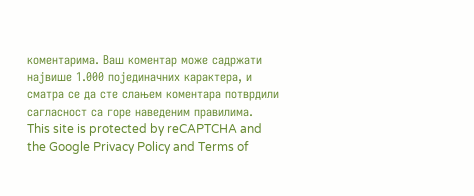коментарима. Ваш коментар може садржати највише 1.000 појединачних карактера, и сматра се да сте слањем коментара потврдили сагласност са горе наведеним правилима.
This site is protected by reCAPTCHA and the Google Privacy Policy and Terms of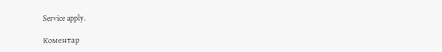Service apply.

Комeнтар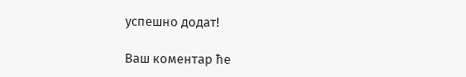успeшно додат!

Ваш комeнтар ћe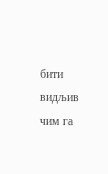бити видљив чим га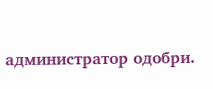администратор одобри.